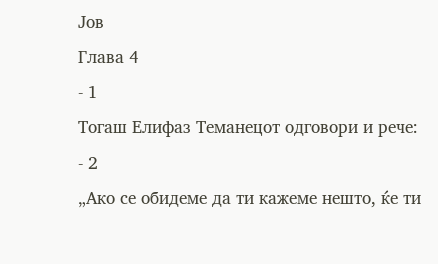Јов
Глава 4
- 1
Тогаш Елифаз Теманецот одговори и рече:
- 2
„Ако се обидеме да ти кажеме нешто, ќе ти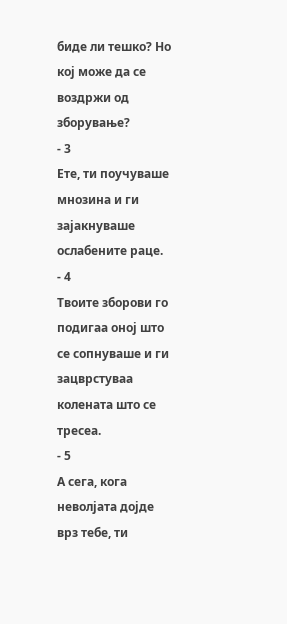биде ли тешко? Но кој може да се воздржи од зборување?
- 3
Ете, ти поучуваше мнозина и ги зајакнуваше ослабените раце.
- 4
Твоите зборови го подигаа оној што се сопнуваше и ги зацврстуваа колената што се тресеа.
- 5
А сега, кога неволјата дојде врз тебе, ти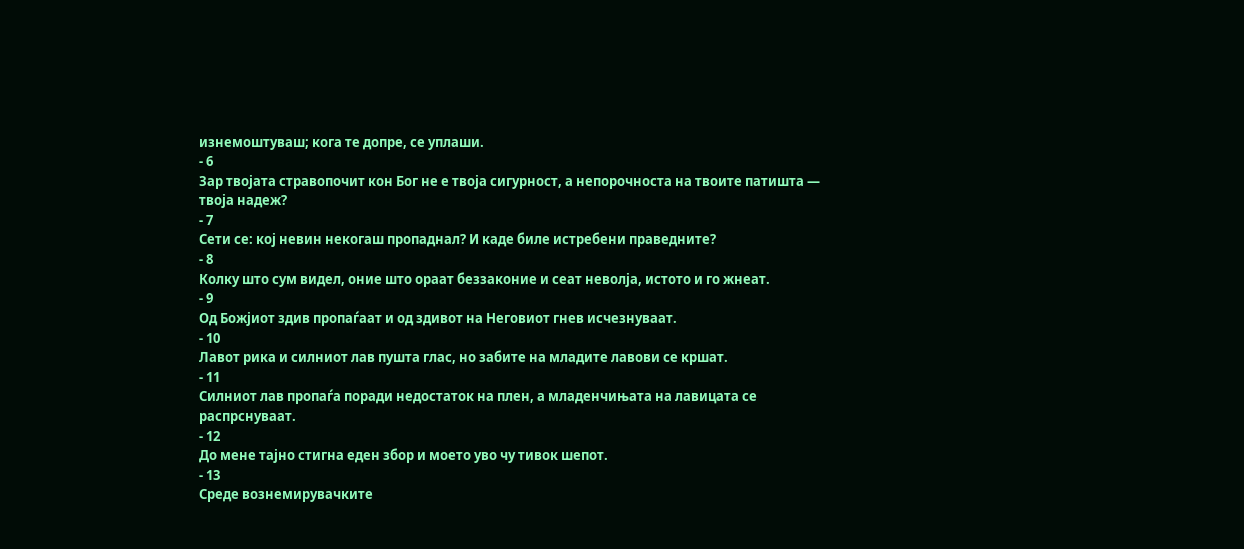изнемоштуваш; кога те допре, се уплаши.
- 6
Зар твојата стравопочит кон Бог не е твоја сигурност, а непорочноста на твоите патишта — твоја надеж?
- 7
Сети се: кој невин некогаш пропаднал? И каде биле истребени праведните?
- 8
Колку што сум видел, оние што ораат беззаконие и сеат неволја, истото и го жнеат.
- 9
Од Божјиот здив пропаѓаат и од здивот на Неговиот гнев исчезнуваат.
- 10
Лавот рика и силниот лав пушта глас, но забите на младите лавови се кршат.
- 11
Силниот лав пропаѓа поради недостаток на плен, а младенчињата на лавицата се распрснуваат.
- 12
До мене тајно стигна еден збор и моето уво чу тивок шепот.
- 13
Среде вознемирувачките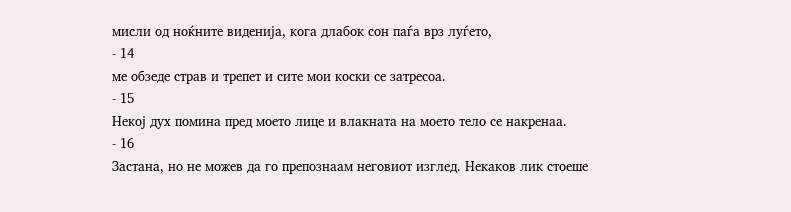мисли од ноќните виденија, кога длабок сон паѓа врз луѓето,
- 14
ме обзеде страв и трепет и сите мои коски се затресоа.
- 15
Некој дух помина пред моето лице и влакната на моето тело се накренаа.
- 16
Застана, но не можев да го препознаам неговиот изглед. Некаков лик стоеше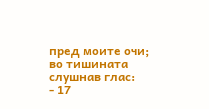пред моите очи; во тишината слушнав глас:
- 17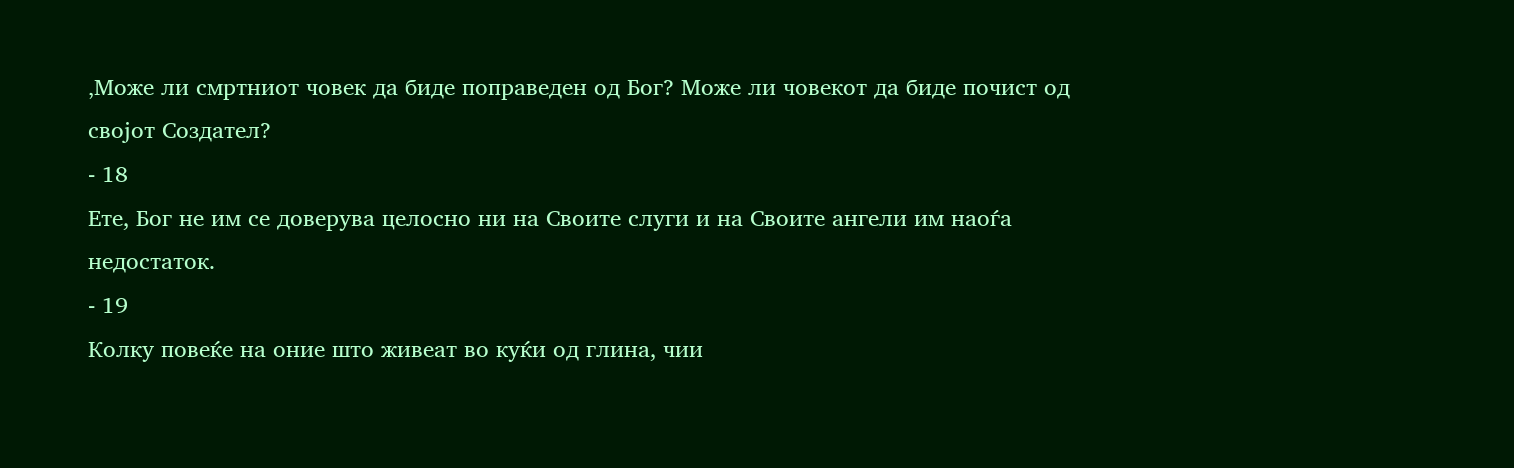‚Може ли смртниот човек да биде поправеден од Бог? Може ли човекот да биде почист од својот Создател?
- 18
Ете, Бог не им се доверува целосно ни на Своите слуги и на Своите ангели им наоѓа недостаток.
- 19
Колку повеќе на оние што живеат во куќи од глина, чии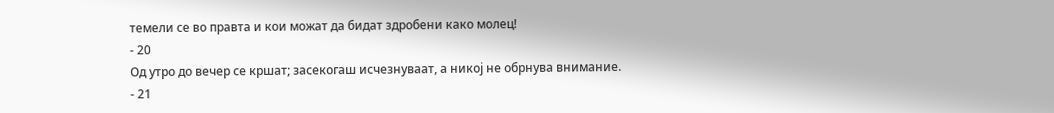темели се во правта и кои можат да бидат здробени како молец!
- 20
Од утро до вечер се кршат; засекогаш исчезнуваат, а никој не обрнува внимание.
- 21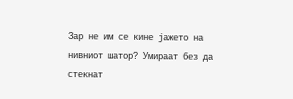Зар не им се кине јажето на нивниот шатор? Умираат без да стекнат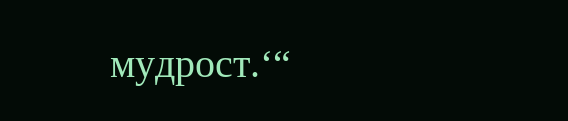мудрост.‘“